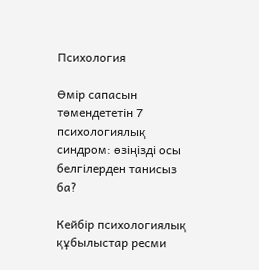Психология

Өмір сапасын төмендететін 7 психологиялық синдром: өзіңізді осы белгілерден танисыз ба?

Кейбір психологиялық құбылыстар ресми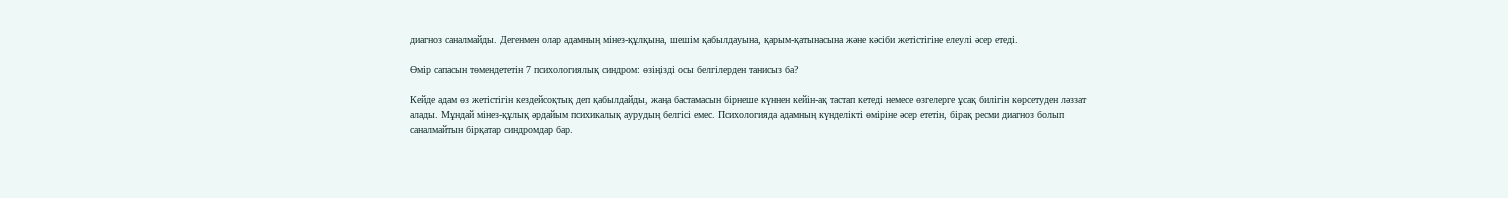диагноз саналмайды. Дегенмен олар адамның мінез-құлқына, шешім қабылдауына, қарым-қатынасына және кәсіби жетістігіне елеулі әсер етеді.

Өмір сапасын төмендететін 7 психологиялық синдром: өзіңізді осы белгілерден танисыз ба?

Кейде адам өз жетістігін кездейсоқтық деп қабылдайды, жаңа бастамасын бірнеше күннен кейін-ақ тастап кетеді немесе өзгелерге ұсақ билігін көрсетуден ләззат алады. Мұндай мінез-құлық әрдайым психикалық аурудың белгісі емес. Психологияда адамның күнделікті өміріне әсер ететін, бірақ ресми диагноз болып саналмайтын бірқатар синдромдар бар.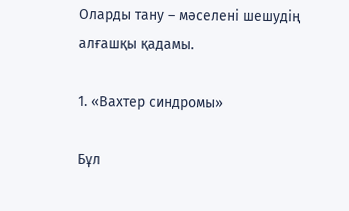Оларды тану – мәселені шешудің алғашқы қадамы.

1. «Вахтер синдромы»

Бұл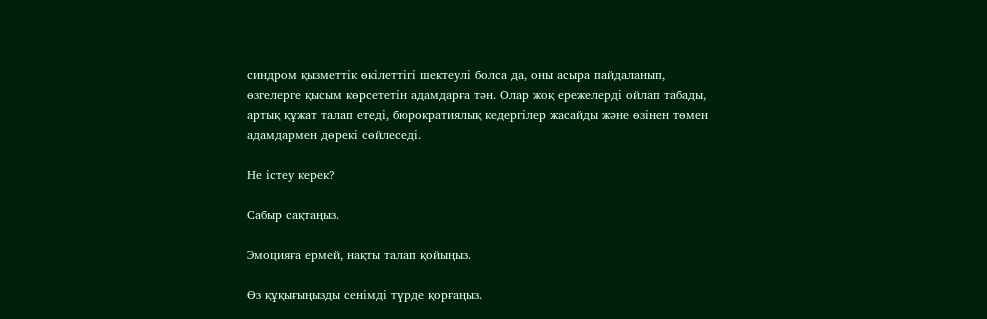синдром қызметтік өкілеттігі шектеулі болса да, оны асыра пайдаланып, өзгелерге қысым көрсететін адамдарға тән. Олар жоқ ережелерді ойлап табады, артық құжат талап етеді, бюрократиялық кедергілер жасайды және өзінен төмен адамдармен дөрекі сөйлеседі.

Не істеу керек?

Сабыр сақтаңыз.

Эмоцияға ермей, нақты талап қойыңыз.

Өз құқығыңызды сенімді түрде қорғаңыз.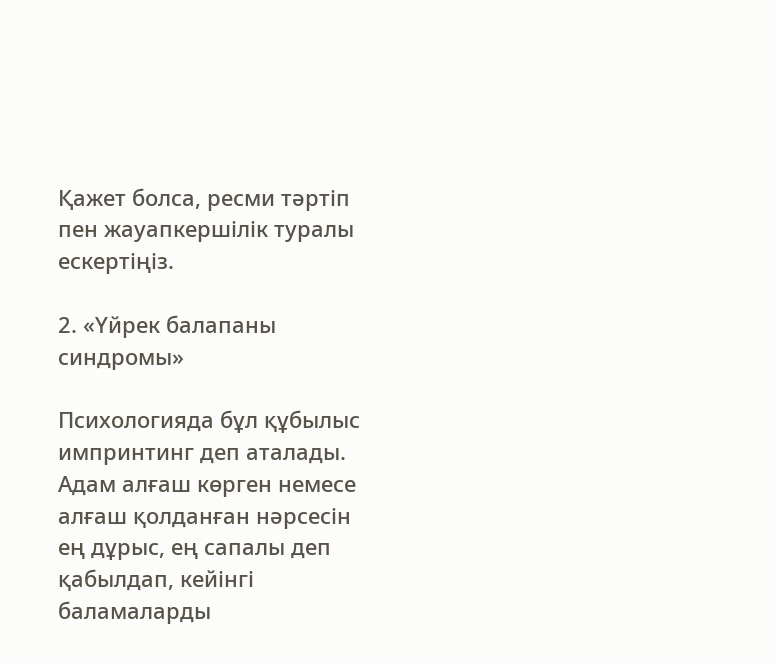Қажет болса, ресми тәртіп пен жауапкершілік туралы ескертіңіз.

2. «Үйрек балапаны синдромы»

Психологияда бұл құбылыс импринтинг деп аталады. Адам алғаш көрген немесе алғаш қолданған нәрсесін ең дұрыс, ең сапалы деп қабылдап, кейінгі баламаларды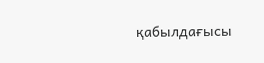қабылдағысы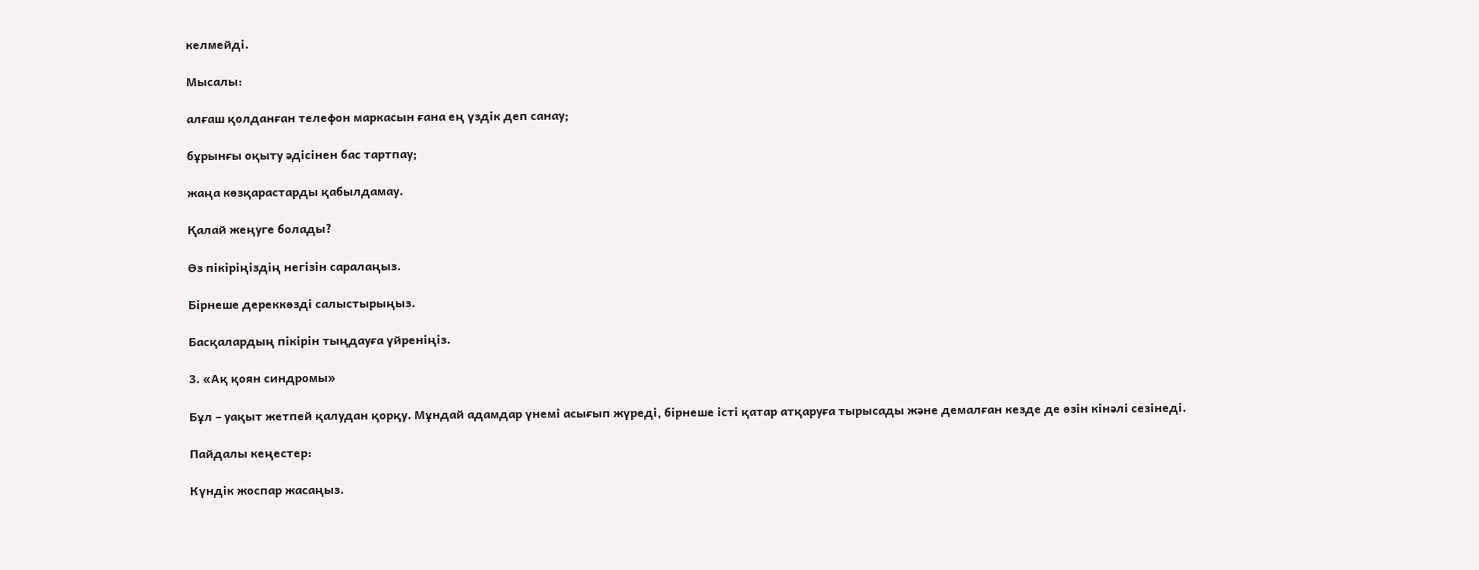келмейді.

Мысалы:

алғаш қолданған телефон маркасын ғана ең үздік деп санау;

бұрынғы оқыту әдісінен бас тартпау;

жаңа көзқарастарды қабылдамау.

Қалай жеңуге болады?

Өз пікіріңіздің негізін саралаңыз.

Бірнеше дереккөзді салыстырыңыз.

Басқалардың пікірін тыңдауға үйреніңіз.

3. «Ақ қоян синдромы»

Бұл – уақыт жетпей қалудан қорқу. Мұндай адамдар үнемі асығып жүреді, бірнеше істі қатар атқаруға тырысады және демалған кезде де өзін кінәлі сезінеді.

Пайдалы кеңестер:

Күндік жоспар жасаңыз.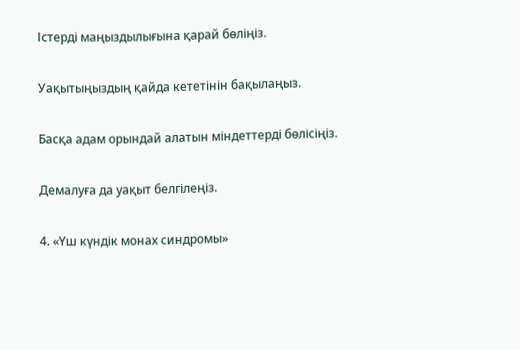Істерді маңыздылығына қарай бөліңіз.

Уақытыңыздың қайда кететінін бақылаңыз.

Басқа адам орындай алатын міндеттерді бөлісіңіз.

Демалуға да уақыт белгілеңіз.

4. «Үш күндік монах синдромы»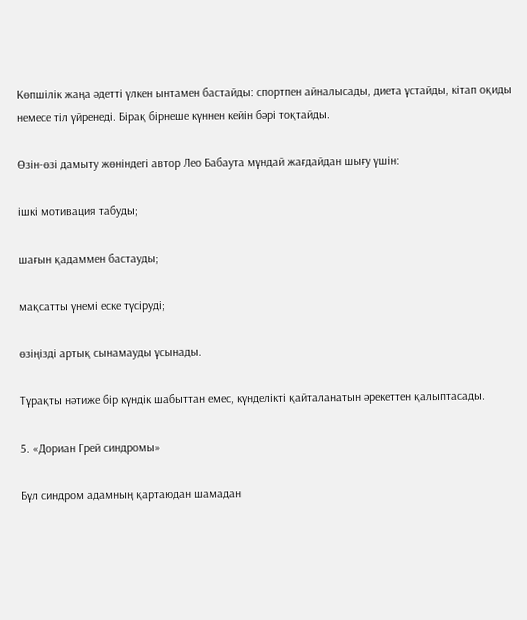Көпшілік жаңа әдетті үлкен ынтамен бастайды: спортпен айналысады, диета ұстайды, кітап оқиды немесе тіл үйренеді. Бірақ бірнеше күннен кейін бәрі тоқтайды.

Өзін-өзі дамыту жөніндегі автор Лео Бабаута мұндай жағдайдан шығу үшін:

ішкі мотивация табуды;

шағын қадаммен бастауды;

мақсатты үнемі еске түсіруді;

өзіңізді артық сынамауды ұсынады.

Тұрақты нәтиже бір күндік шабыттан емес, күнделікті қайталанатын әрекеттен қалыптасады.

5. «Дориан Грей синдромы»

Бұл синдром адамның қартаюдан шамадан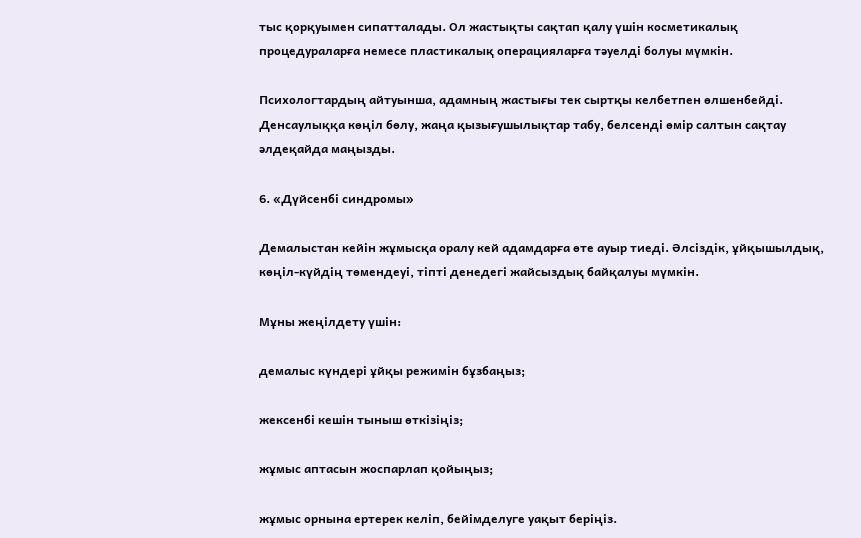тыс қорқуымен сипатталады. Ол жастықты сақтап қалу үшін косметикалық процедураларға немесе пластикалық операцияларға тәуелді болуы мүмкін.

Психологтардың айтуынша, адамның жастығы тек сыртқы келбетпен өлшенбейді. Денсаулыққа көңіл бөлу, жаңа қызығушылықтар табу, белсенді өмір салтын сақтау әлдеқайда маңызды.

6. «Дүйсенбі синдромы»

Демалыстан кейін жұмысқа оралу кей адамдарға өте ауыр тиеді. Әлсіздік, ұйқышылдық, көңіл-күйдің төмендеуі, тіпті денедегі жайсыздық байқалуы мүмкін.

Мұны жеңілдету үшін:

демалыс күндері ұйқы режимін бұзбаңыз;

жексенбі кешін тыныш өткізіңіз;

жұмыс аптасын жоспарлап қойыңыз;

жұмыс орнына ертерек келіп, бейімделуге уақыт беріңіз.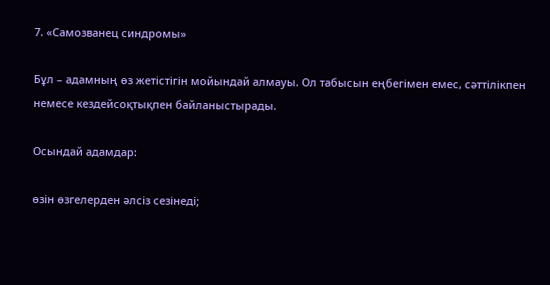7. «Самозванец синдромы»

Бұл – адамның өз жетістігін мойындай алмауы. Ол табысын еңбегімен емес, сәттілікпен немесе кездейсоқтықпен байланыстырады.

Осындай адамдар:

өзін өзгелерден әлсіз сезінеді;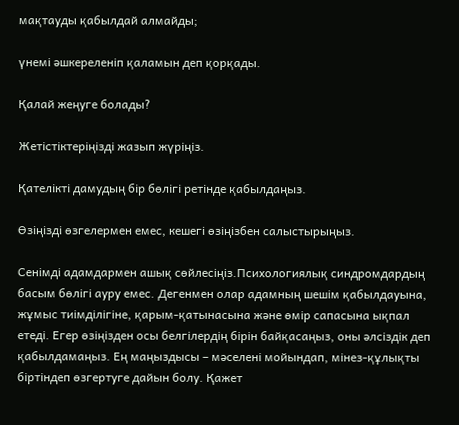мақтауды қабылдай алмайды;

үнемі әшкереленіп қаламын деп қорқады.

Қалай жеңуге болады?

Жетістіктеріңізді жазып жүріңіз.

Қателікті дамудың бір бөлігі ретінде қабылдаңыз.

Өзіңізді өзгелермен емес, кешегі өзіңізбен салыстырыңыз.

Сенімді адамдармен ашық сөйлесіңіз.Психологиялық синдромдардың басым бөлігі ауру емес. Дегенмен олар адамның шешім қабылдауына, жұмыс тиімділігіне, қарым-қатынасына және өмір сапасына ықпал етеді. Егер өзіңізден осы белгілердің бірін байқасаңыз, оны әлсіздік деп қабылдамаңыз. Ең маңыздысы – мәселені мойындап, мінез-құлықты біртіндеп өзгертуге дайын болу. Қажет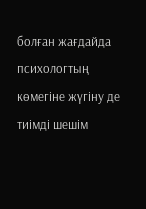болған жағдайда психологтың көмегіне жүгіну де тиімді шешім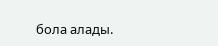бола алады.